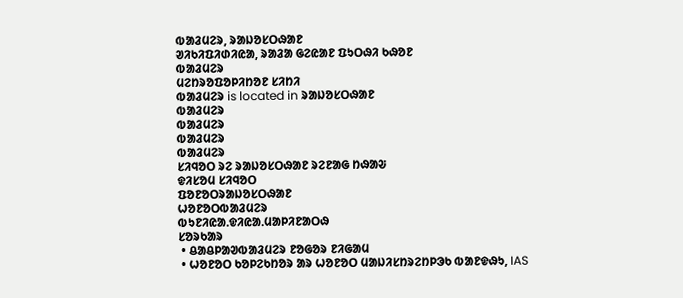ᱵᱟᱲᱢᱮᱨ, ᱨᱟᱡᱚᱥᱛᱷᱟᱱ
ᱣᱤᱠᱤᱯᱤᱰᱤᱭᱟ, ᱨᱟᱲᱟ ᱜᱮᱭᱟᱱ ᱯᱩᱛᱷᱤ ᱠᱷᱚᱱ
ᱵᱟᱲᱢᱮᱨ
ᱢᱮᱴᱨᱚᱯᱚᱞᱤᱴᱚᱱ ᱥᱤᱴᱤ
ᱵᱟᱲᱢᱮᱨ is located in ᱨᱟᱡᱚᱥᱛᱷᱟᱱ
ᱵᱟᱲᱢᱮᱨ
ᱵᱟᱲᱢᱮᱨ
ᱵᱟᱲᱢᱮᱨ
ᱵᱟᱲᱢᱮᱨ
ᱥᱤᱧᱚᱛ ᱨᱮ ᱨᱟᱡᱚᱥᱛᱷᱟᱱ ᱨᱮᱱᱟᱜ ᱴᱷᱟᱶ
ᱫᱤᱥᱚᱢ ᱥᱤᱧᱚᱛ
ᱯᱚᱱᱚᱛᱨᱟᱡᱚᱥᱛᱷᱟᱱ
ᱦᱚᱱᱚᱛᱵᱟᱲᱢᱮᱨ
ᱵᱩᱱᱤᱭᱟᱹᱫᱤᱭᱟᱹᱢᱟᱞᱤᱱᱟᱛᱷ
ᱥᱚᱨᱠᱟᱨ
 • ᱪᱟᱪᱞᱟᱣᱵᱟᱲᱢᱮᱨ ᱱᱚᱜᱚᱨ ᱱᱤᱜᱟᱢ
 • ᱦᱚᱱᱚᱛ ᱠᱚᱞᱮᱠᱴᱚᱨ ᱟᱨ ᱦᱚᱱᱚᱛ ᱢᱟᱡᱤᱥᱴᱨᱮᱴᱞᱳᱠ ᱵᱟᱱᱫᱷᱩ, IAS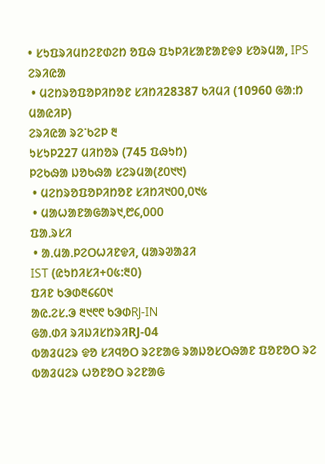• ᱥᱩᱯᱨᱤᱢᱴᱮᱱᱰᱮᱴ ᱚᱯᱷ ᱯᱩᱞᱤᱥᱟᱱᱟᱱᱫᱽ ᱥᱚᱨᱢᱟ, IPS
ᱮᱨᱤᱭᱟ
 • ᱢᱮᱴᱨᱚᱯᱚᱞᱤᱴᱚᱱ ᱥᱤᱴᱤ28387 ᱠᱤᱢᱤ (10960 ᱜᱟᱺᱴ ᱢᱟᱭᱤᱞ)
ᱮᱨᱤᱭᱟ ᱨᱮᱸᱠᱮᱞ ᱓
ᱩᱥᱩᱞ227 ᱢᱤᱴᱚᱨ (745 ᱯᱷᱩᱴ)
ᱞᱮᱠᱷᱟ ᱡᱚᱠᱷᱟ ᱥᱮᱨᱢᱟ(᱒᱐᱑᱑)
 • ᱢᱮᱴᱨᱚᱯᱚᱞᱤᱴᱚᱱ ᱥᱤᱴᱤ᱑᱐᱐,᱐᱑᱕
 • ᱢᱟᱦᱟᱱᱟᱜᱟᱨ᱑,᱘᱔,᱐᱐᱐
ᱯᱟᱹᱨᱥᱤ
 • ᱟᱹᱢᱟᱹᱞᱮᱛᱦᱤᱱᱫᱤ, ᱢᱟᱨᱣᱟᱲᱤ
IST (ᱭᱩᱴᱤᱥᱤ+᱐᱕:᱓᱐)
ᱯᱤᱱ ᱠᱳᱰ᱓᱔᱔᱐᱑
ᱟᱭ.ᱮᱥ.ᱳ ᱓᱑᱖᱖ ᱠᱳᱰRJ-IN
ᱜᱟᱹᱰᱤ ᱨᱤᱡᱤᱥᱴᱨᱤRJ-04
ᱵᱟᱲᱢᱮᱨ ᱫᱚ ᱥᱤᱧᱚᱛ ᱨᱮᱱᱟᱜ ᱨᱟᱡᱚᱥᱛᱷᱟᱱ ᱯᱚᱱᱚᱛ ᱨᱮ ᱵᱟᱲᱢᱮᱨ ᱦᱚᱱᱚᱛ ᱨᱮᱱᱟᱜ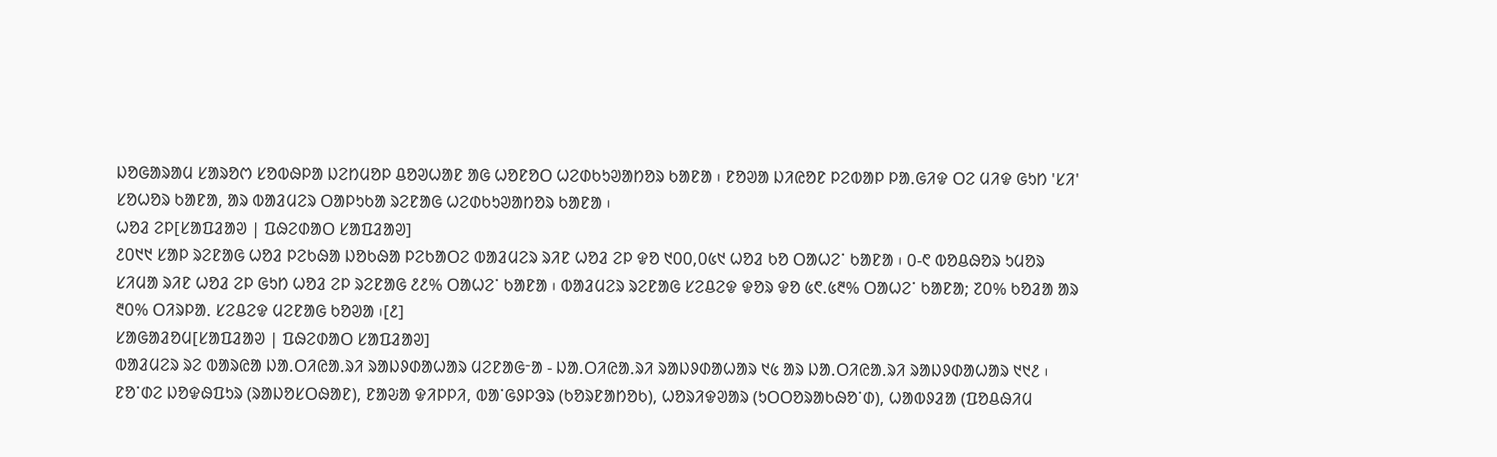ᱡᱚᱜᱟᱨᱟᱢ ᱥᱟᱨᱚᱬ ᱥᱚᱵᱷᱞᱟ ᱡᱮᱴᱢᱚᱞ ᱪᱚᱣᱦᱟᱱ ᱟᱜ ᱦᱚᱱᱚᱛ ᱦᱮᱰᱠᱩᱣᱟᱴᱚᱨ ᱠᱟᱱᱟ ᱾ ᱱᱚᱣᱟ ᱡᱤᱭᱚᱱ ᱞᱮᱵᱟᱞ ᱞᱟᱹᱜᱤᱫ ᱛᱮ ᱢᱤᱫ ᱜᱩᱴ 'ᱥᱤ' ᱥᱚᱦᱚᱨ ᱠᱟᱱᱟ, ᱟᱨ ᱵᱟᱲᱢᱮᱨ ᱛᱟᱞᱩᱠᱟ ᱨᱮᱱᱟᱜ ᱦᱮᱰᱠᱩᱣᱟᱴᱚᱨ ᱠᱟᱱᱟ ᱾
ᱦᱚᱲ ᱮᱞ[ᱥᱟᱯᱲᱟᱣ | ᱯᱷᱮᱰᱟᱛ ᱥᱟᱯᱲᱟᱣ]
᱒᱐᱑᱑ ᱥᱟᱞ ᱨᱮᱱᱟᱜ ᱦᱚᱲ ᱞᱮᱠᱷᱟ ᱡᱚᱠᱷᱟ ᱞᱮᱠᱟᱛᱮ ᱵᱟᱲᱢᱮᱨ ᱨᱤᱱ ᱦᱚᱲ ᱮᱞ ᱫᱚ ᱑᱐᱐,᱐᱕᱑ ᱦᱚᱲ ᱠᱚ ᱛᱟᱦᱮᱸ ᱠᱟᱱᱟ ᱾ ᱐-᱖ ᱵᱚᱪᱷᱚᱨ ᱩᱢᱚᱨ ᱥᱤᱢᱟ ᱨᱤᱱ ᱦᱚᱲ ᱮᱞ ᱜᱩᱴ ᱦᱚᱲ ᱮᱞ ᱨᱮᱱᱟᱜ ᱒᱒% ᱛᱟᱦᱮᱸ ᱠᱟᱱᱟ ᱾ ᱵᱟᱲᱢᱮᱨ ᱨᱮᱱᱟᱜ ᱥᱮᱪᱮᱫ ᱫᱚᱨ ᱫᱚ ᱕᱖.᱕᱓% ᱛᱟᱦᱮᱸ ᱠᱟᱱᱟ; ᱗᱐% ᱠᱚᱲᱟ ᱟᱨ ᱓᱐% ᱛᱤᱨᱞᱟᱹ ᱥᱮᱪᱮᱫ ᱢᱮᱱᱟᱜ ᱠᱚᱣᱟ ᱾[᱒]
ᱥᱟᱜᱟᱲᱚᱢ[ᱥᱟᱯᱲᱟᱣ | ᱯᱷᱮᱰᱟᱛ ᱥᱟᱯᱲᱟᱣ]
ᱵᱟᱲᱢᱮᱨ ᱨᱮ ᱵᱟᱨᱭᱟ ᱡᱟᱹᱛᱤᱭᱟᱹᱨᱤ ᱨᱟᱡᱽᱰᱟᱦᱟᱨ ᱢᱮᱱᱟᱜᱼᱟ - ᱡᱟᱹᱛᱤᱭᱟᱹᱨᱤ ᱨᱟᱡᱽᱰᱟᱦᱟᱨ ᱑᱕ ᱟᱨ ᱡᱟᱹᱛᱤᱭᱟᱹᱨᱤ ᱨᱟᱡᱽᱰᱟᱦᱟᱨ ᱑᱑᱒ ᱾ ᱱᱚᱸᱰᱮ ᱡᱚᱫᱷᱯᱩᱨ (ᱨᱟᱡᱚᱥᱛᱷᱟᱱ), ᱱᱟᱶᱟ ᱫᱤᱞᱞᱤ, ᱵᱟᱸᱜᱽᱞᱳᱨ (ᱠᱚᱨᱱᱟᱴᱚᱠ), ᱦᱚᱨᱤᱫᱣᱟᱨ (ᱩᱛᱛᱚᱨᱟᱠᱷᱚᱸᱰ), ᱦᱟᱵᱽᱲᱟ (ᱯᱚᱪᱷᱤᱢ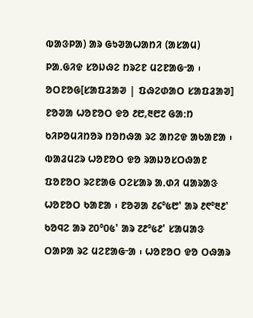ᱵᱟᱝᱞᱟ) ᱟᱨ ᱜᱩᱣᱟᱦᱟᱴᱤ (ᱟᱥᱟᱢ) ᱞᱟᱹᱜᱤᱫ ᱥᱚᱡᱷᱮ ᱴᱨᱮᱱ ᱢᱮᱱᱟᱜᱼᱟ ᱾
ᱚᱛᱱᱚᱜ[ᱥᱟᱯᱲᱟᱣ | ᱯᱷᱮᱰᱟᱛ ᱥᱟᱯᱲᱟᱣ]
ᱱᱚᱣᱟ ᱦᱚᱱᱚᱛ ᱫᱚ ᱒᱘,᱓᱘᱗ ᱜᱟᱺᱴ ᱠᱤᱞᱚᱢᱤᱴᱚᱨ ᱴᱚᱴᱷᱟ ᱨᱮ ᱟᱴᱮᱫ ᱟᱠᱟᱱᱟ ᱾ ᱵᱟᱲᱢᱮᱨ ᱦᱚᱱᱚᱛ ᱫᱚ ᱨᱟᱡᱚᱥᱛᱷᱟᱱ ᱯᱚᱱᱚᱛ ᱨᱮᱱᱟᱜ ᱛᱮᱥᱟᱨ ᱟᱹᱰᱤ ᱢᱟᱨᱟᱝ ᱦᱚᱱᱚᱛ ᱠᱟᱱᱟ ᱾ ᱱᱚᱣᱟ ᱒᱔°᱕᱘' ᱟᱨ ᱒᱖°᱓᱒' ᱠᱚᱧᱮ ᱟᱨ ᱗᱐°᱐᱕' ᱟᱨ ᱗᱒°᱕᱒' ᱥᱟᱢᱟᱝ ᱛᱟᱞᱟ ᱨᱮ ᱢᱮᱱᱟᱜᱼᱟ ᱾ ᱦᱚᱱᱚᱛ ᱫᱚ ᱛᱷᱟᱨ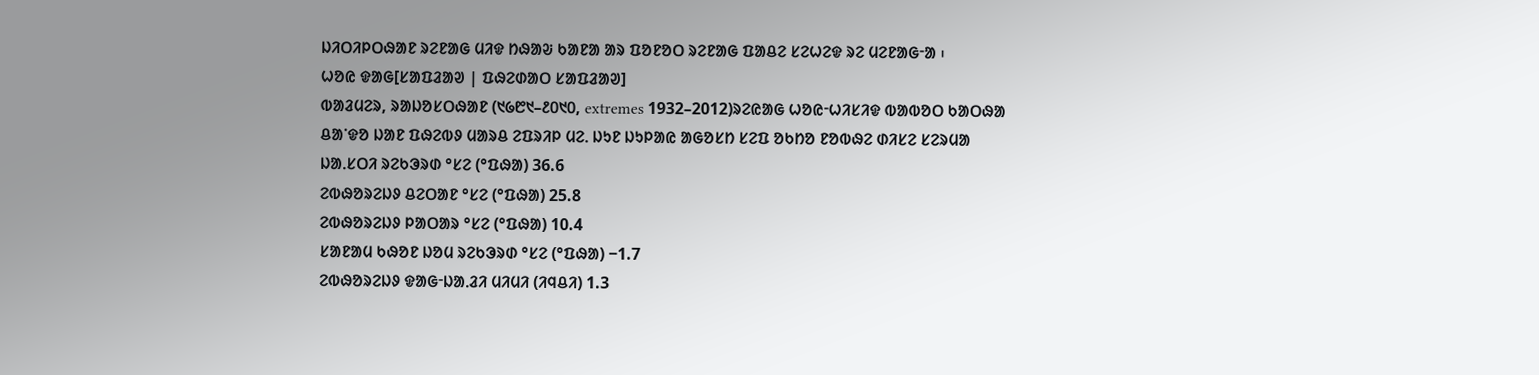ᱡᱤᱛᱤᱞᱛᱷᱟᱱ ᱨᱮᱱᱟᱜ ᱢᱤᱫ ᱴᱷᱟᱶ ᱠᱟᱱᱟ ᱟᱨ ᱯᱚᱱᱚᱛ ᱨᱮᱱᱟᱜ ᱯᱟᱪᱮ ᱥᱮᱦᱮᱫ ᱨᱮ ᱢᱮᱱᱟᱜᱼᱟ ᱾
ᱦᱚᱭ ᱫᱟᱜ[ᱥᱟᱯᱲᱟᱣ | ᱯᱷᱮᱰᱟᱛ ᱥᱟᱯᱲᱟᱣ]
ᱵᱟᱲᱢᱮᱨ, ᱨᱟᱡᱚᱥᱛᱷᱟᱱ (᱑᱙᱘᱑–᱒᱐᱑᱐, extremes 1932–2012)ᱨᱮᱭᱟᱜ ᱦᱚᱭᱼᱦᱤᱥᱤᱫ ᱵᱟᱵᱚᱛ ᱠᱟᱛᱷᱟ
ᱪᱟᱸᱫᱚ ᱡᱟᱱ ᱯᱷᱮᱵᱽ ᱢᱟᱨᱪ ᱮᱯᱨᱤᱞ ᱢᱮᱹ ᱡᱩᱱ ᱡᱩᱞᱟᱭ ᱟᱜᱚᱥᱴ ᱥᱮᱯ ᱚᱠᱴᱚ ᱱᱚᱵᱷᱮ ᱰᱤᱥᱮ ᱥᱮᱨᱢᱟ
ᱡᱟᱹᱥᱛᱤ ᱨᱮᱠᱳᱨᱰ °ᱥᱮ (°ᱯᱷᱟ) 36.6
ᱮᱵᱷᱚᱨᱮᱡᱽ ᱪᱮᱛᱟᱱ °ᱥᱮ (°ᱯᱷᱟ) 25.8
ᱮᱵᱷᱚᱨᱮᱡᱽ ᱞᱟᱛᱟᱨ °ᱥᱮ (°ᱯᱷᱟ) 10.4
ᱥᱟᱱᱟᱢ ᱠᱷᱚᱱ ᱡᱚᱢ ᱨᱮᱠᱳᱨᱰ °ᱥᱮ (°ᱯᱷᱟ) −1.7
ᱮᱵᱷᱚᱨᱮᱡᱽ ᱫᱟᱜᱼᱡᱟᱹᱲᱤ ᱢᱤᱢᱤ (ᱤᱧᱪᱤ) 1.3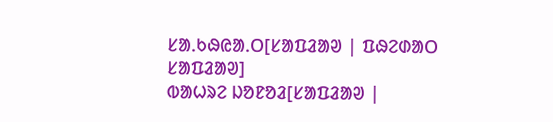ᱥᱟᱹᱠᱷᱭᱟᱹᱛ[ᱥᱟᱯᱲᱟᱣ | ᱯᱷᱮᱰᱟᱛ ᱥᱟᱯᱲᱟᱣ]
ᱵᱟᱦᱨᱮ ᱡᱚᱱᱚᱲ[ᱥᱟᱯᱲᱟᱣ |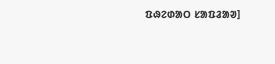ᱯᱷᱮᱰᱟᱛ ᱥᱟᱯᱲᱟᱣ]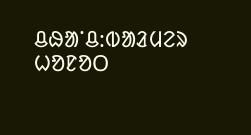ᱪᱷᱟᱸᱪ:ᱵᱟᱲᱢᱮᱨ ᱦᱚᱱᱚᱛ